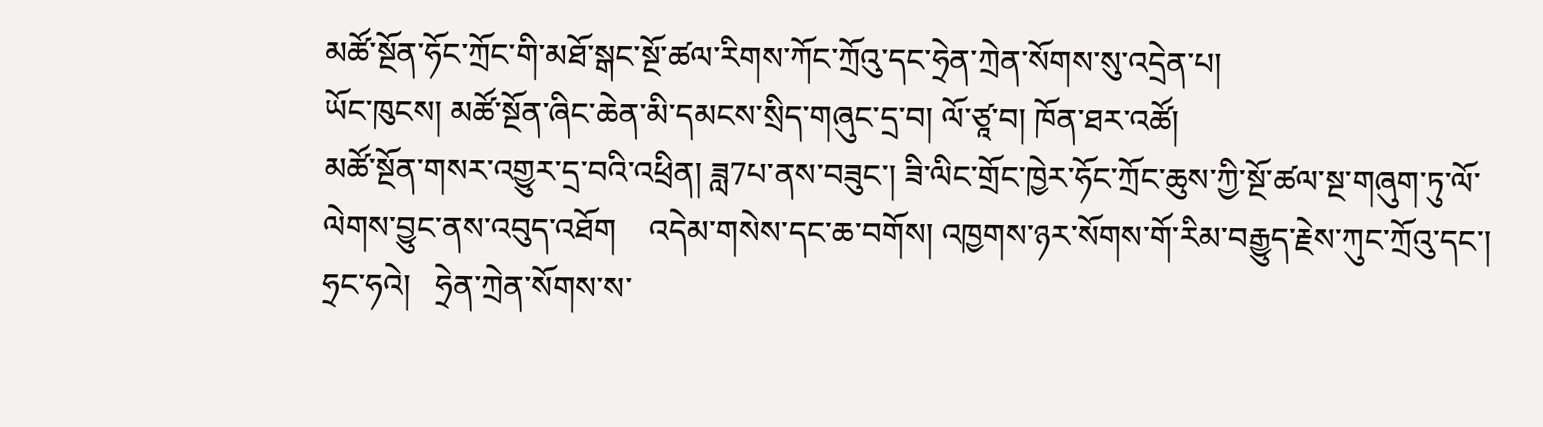མཚོ་སྔོན་ཧོང་ཀྲོང་གི་མཐོ་སྒང་སྔོ་ཚལ་རིགས་ཀོང་ཀྲོའུ་དང་ཧྲེན་ཀྲེན་སོགས་སུ་འདྲེན་པ།
ཡོང་ཁུངས། མཚོ་སྔོན་ཞིང་ཆེན་མི་དམངས་སྲིད་གཞུང་དྲ་བ། ལོ་ཙཱ་བ། ཁོན་ཐར་འཚོ།
མཚོ་སྔོན་གསར་འགྱུར་དྲ་བའི་འཕྲིན། ཟླ7པ་ནས་བཟུང་། ཟི་ལིང་གྲོང་ཁྱེར་ཧོང་ཀྲོང་ཆུས་ཀྱི་སྔོ་ཚལ་སྔ་གཞུག་ཏུ་ལོ་ལེགས་བྱུང་ནས་འབུད་འཐོག    འདེམ་གསེས་དང་ཆ་བགོས། འཁྱགས་ཉར་སོགས་གོ་རིམ་བརྒྱུད་རྗེས་ཀུང་ཀྲོའུ་དང་། ཧྲང་ཧའེ།   ཧྲེན་ཀྲེན་སོགས་ས་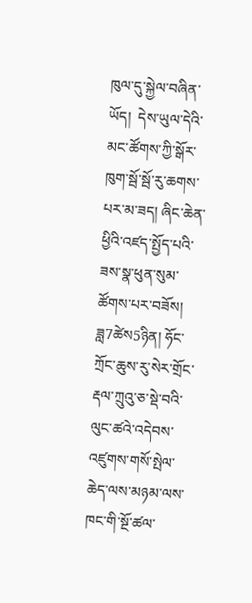ཁུལ་དུ་སྐྱེལ་བཞིན་ཡོད།  དེས་ཡུལ་དེའི་མང་ཚོགས་ཀྱི་སྒོར་ཁུག་སྦོ་སྦོ་རུ་ཆགས་པར་མ་ཟད། ཞིང་ཆེན་ཕྱིའི་འཛད་སྤྱོད་པའི་ཟས་སྣ་ཕུན་སུམ་ཚོགས་པར་བཟོས།
ཟླ7ཚེས5ཉིན། ཧོང་ཀྲོང་ཆུས་རུ་སེར་གྲོང་རྡལ་ཀྲུའུ་ཅ་སྡེ་བའི་ལུང་ཚའེ་འདེབས་འཛུགས་གསོ་སྤེལ་ཆེད་ལས་མཉམ་ལས་ཁང་གི་སྔོ་ཚལ་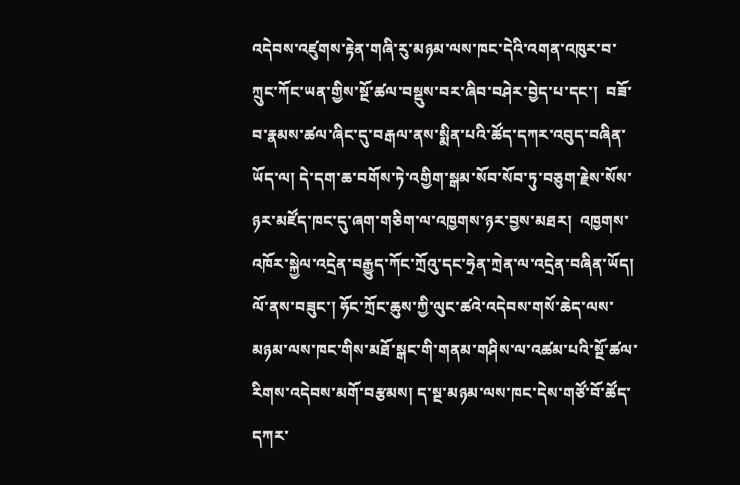འདེབས་འཛུགས་རྟེན་གཞི་རུ་མཉམ་ལས་ཁང་དེའི་འགན་འཁུར་བ་ཀྲུང་ཀོང་ཡན་གྱིས་སྔོ་ཚལ་བསྡུས་བར་ཞིབ་བཤེར་བྱེད་པ་དང་།  བཟོ་བ་རྣམས་ཚལ་ཞིང་དུ་བརྒལ་ནས་སྨིན་པའི་ཚོད་དཀར་འབུད་བཞིན་ཡོད་ལ། དེ་དག་ཆ་བགོས་ཏེ་འགྱིག་སྒམ་སོབ་སོབ་ཏུ་བཅུག་རྗེས་སོས་ཉར་མཛོད་ཁང་དུ་ཞག་གཅིག་ལ་འཁྱགས་ཉར་བྱས་མཐར།  འཁྱགས་འཁོར་སྐྱེལ་འདྲེན་བརྒྱུད་ཀོང་ཀྲོའུ་དང་ཧྲེན་ཀྲེན་ལ་འདྲེན་བཞིན་ཡོད།
ལོ་ནས་བཟུང་། ཧོང་ཀྲོང་ཆུས་ཀྱི་ལུང་ཚའེ་འདེབས་གསོ་ཆེད་ལས་མཉམ་ལས་ཁང་གིས་མཐོ་སྒང་གི་གནམ་གཤིས་ལ་འཚམ་པའི་སྔོ་ཚལ་རིགས་འདེབས་མགོ་བརྩམས། ད་སྔ་མཉམ་ལས་ཁང་དེས་གཙོ་བོ་ཚོད་དཀར་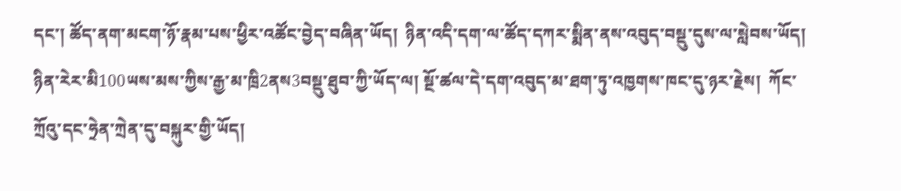དང་། ཚོད་ནག་མངག་ཉོ་རྣམ་པས་ཕྱིར་འཚོང་བྱེད་བཞིན་ཡོད།  ཉིན་འདི་དག་ལ་ཚོད་དཀར་སྨིན་ནས་འབུད་བསྡུ་དུས་ལ་སླེབས་ཡོད། ཉིན་རེར་མི100ཡས་མས་ཀྱིས་རྒྱ་མ་ཁྲི2ནས3བསྡུ་ཐུབ་ཀྱི་ཡོད་ལ། སྔོ་ཚལ་དེ་དག་འབུད་མ་ཐག་ཏུ་འཁྱགས་ཁང་དུ་ཉར་རྗེས།  ཀོང་ཀྲོའུ་དང་ཧྲེན་ཀྲེན་དུ་བསྐུར་གྱི་ཡོད།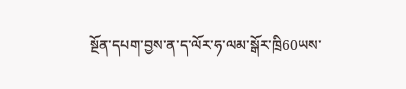སྔོན་དཔག་བྱས་ན་ད་ལོར་ཧ་ལམ་སྒོར་ཁྲི60ཡས་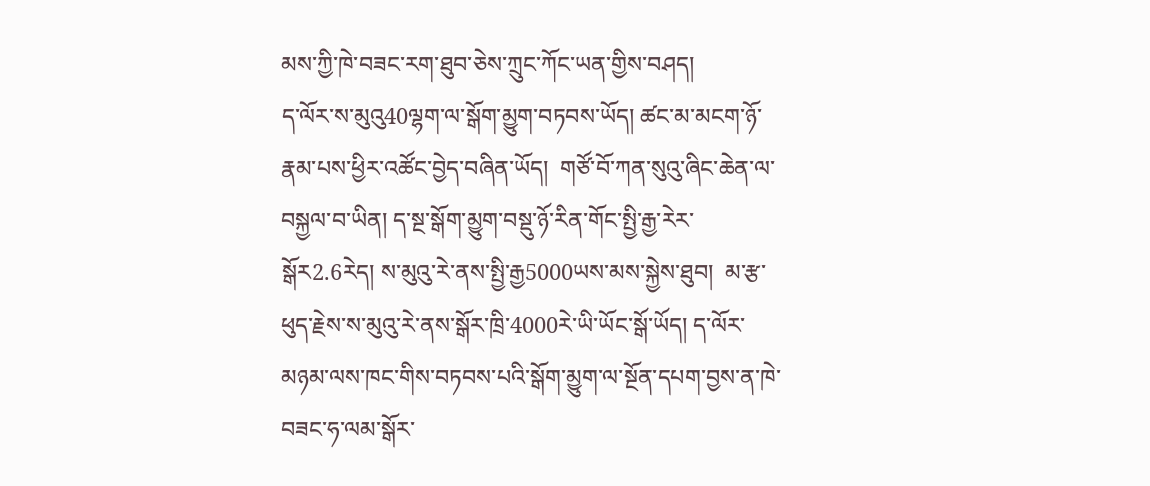མས་ཀྱི་ཁེ་བཟང་རག་ཐུབ་ཅེས་ཀྲུང་ཀོང་ཡན་གྱིས་བཤད།
ད་ལོར་ས་མུའུ40ལྷག་ལ་སྒོག་མྱུག་བཏབས་ཡོད། ཚང་མ་མངག་ཉོ་རྣམ་པས་ཕྱིར་འཚོང་བྱེད་བཞིན་ཡོད།  གཙོ་བོ་ཀན་སུའུ་ཞིང་ཆེན་ལ་བསྐྱལ་བ་ཡིན། ད་སྔ་སྒོག་མྱུག་བསྡུ་ཉོ་རིན་གོང་སྤྱི་རྒྱ་རེར་སྒོར2.6རེད། ས་མུའུ་རེ་ནས་སྤྱི་རྒྱ5000ཡས་མས་སྐྱེས་ཐུབ།  མ་རྩ་ཕུད་རྗེས་ས་མུའུ་རེ་ནས་སྒོར་ཁྲི་4000རེ་ཡི་ཡོང་སྒོ་ཡོད། ད་ལོར་མཉམ་ལས་ཁང་གིས་བཏབས་པའི་སྒོག་མྱུག་ལ་སྔོན་དཔག་བྱས་ན་ཁེ་བཟང་ཧ་ལམ་སྒོར་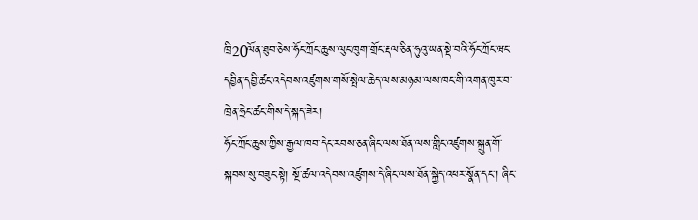ཁྲི20ལོན་ཐུབ་ཅེས་ཧོང་ཀྲོང་ཆུས་ལུང་ཁུག་གྲོང་རྡལ་ཅིན་ཧུའུ་ཡན་སྡེ་བའི་ཧོང་ཀྲོང་ཝང་དབྱིན་དབྱི་ཚང་འདེབས་འཛུགས་གསོ་སྤེལ་ཆེད་ལས་མཉམ་ལས་ཁང་གི་འགན་ཁུར་བ་ཁྲེན་ཧྲེང་ཚང་གིས་དེ་སྐད་ཟེར།
ཧོང་ཀྲོང་ཆུས་ཀྱིས་རྒྱལ་ཁབ་དེང་རབས་ཅན་ཞིང་ལས་ཐོན་ལས་གླིང་འཛུགས་སྐྲུན་གོ་སྐབས་སུ་བཟུང་སྟེ། སྔོ་ཚལ་འདེབས་འཛུགས་དེ་ཞིང་ལས་ཐོན་སྐྱེད་འཕར་སྣོན་དང་། ཞིང་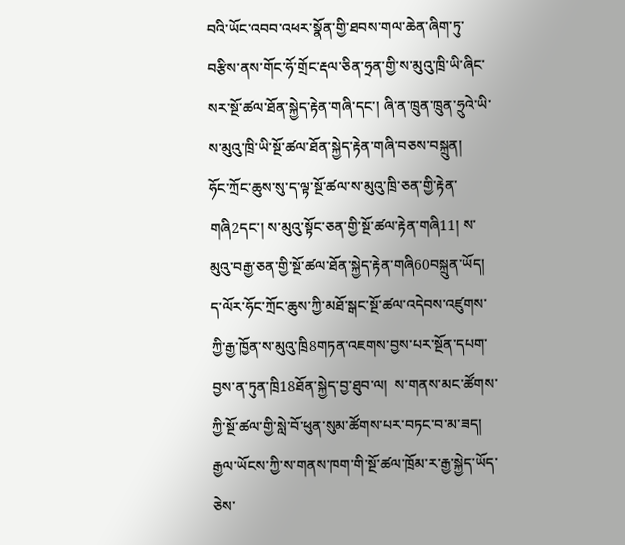བའི་ཡོང་འབབ་འཕར་སྣོན་གྱི་ཐབས་གལ་ཆེན་ཞིག་ཏུ་བརྩིས་ནས་གོང་ཧོ་གྲོང་རྡལ་ཅིན་ཧྲན་གྱི་ས་མུའུ་ཁྲི་ཡི་ཞིང་སར་སྔོ་ཚལ་ཐོན་སྐྱེད་རྟེན་གཞི་དང་། ཞི་ན་ཁྲུན་ཁྲུན་ཧྲུའེ་ཡི་ས་མུའུ་ཁྲི་ཡི་སྔོ་ཚལ་ཐོན་སྐྱེད་རྟེན་གཞི་བཅས་བསྐྲུན།
ཧོང་ཀྲོང་ཆུས་སུ་ད་ལྟ་སྔོ་ཚལ་ས་མུའུ་ཁྲི་ཅན་གྱི་རྟེན་གཞི2དང་། ས་མུའུ་སྟོང་ཅན་གྱི་སྔོ་ཚལ་རྟེན་གཞི11། ས་མུའུ་བརྒྱ་ཅན་གྱི་སྔོ་ཚལ་ཐོན་སྐྱེད་རྟེན་གཞི60བསྐྲུན་ཡོད།  ད་ལོར་ཧོང་ཀྲོང་ཆུས་ཀྱི་མཐོ་སྒང་སྔོ་ཚལ་འདེབས་འཛུགས་ཀྱི་རྒྱ་ཁྱོན་ས་མུའུ་ཁྲི8གཏན་འཇགས་བྱས་པར་སྔོན་དཔག་བྱས་ན་ཏུན་ཁྲི18ཐོན་སྐྱེད་བྱ་ཐུབ་ལ།  ས་གནས་མང་ཚོགས་ཀྱི་སྔོ་ཚལ་གྱི་སླེ་བོ་ཕུན་སུམ་ཚོགས་པར་བཏང་བ་མ་ཟད། རྒྱལ་ཡོངས་ཀྱི་ས་གནས་ཁག་གི་སྔོ་ཚལ་ཁྲོམ་ར་རྒྱ་སྐྱེད་ཡོད་ཅེས་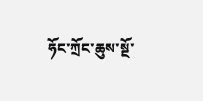ཧོང་ཀྲོང་ཆུས་སྔོ་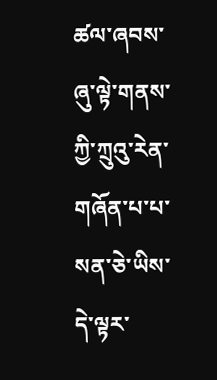ཚལ་ཞབས་ཞུ་ལྟེ་གནས་ཀྱི་ཀྲུའུ་རེན་གཞོན་པ་པ་སན་ཅེ་ཡིས་དེ་ལྟར་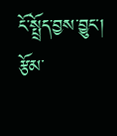ངོ་སྤྲོད་བྱས་བྱུང་།
རྩོམ་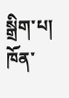སྒྲིག་པ། ཁོན་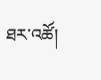ཐར་འཚོ།